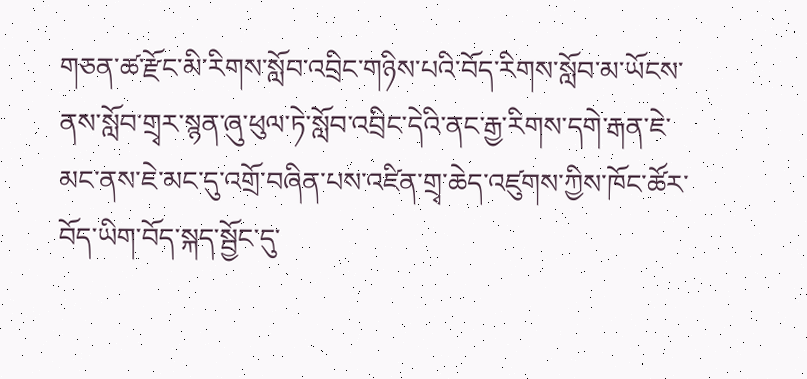གཅན་ཚ་རྫོང་མི་རིགས་སློབ་འབྲིང་གཉིས་པའི་བོད་རིགས་སློབ་མ་ཡོངས་ནས་སློབ་གྲྭར་སྙན་ཞུ་ཕུལ་ཏེ་སློབ་འབྲིང་དེའི་ནང་རྒྱ་རིགས་དགེ་རྒན་ཇེ་མང་ནས་ཇེ་མང་དུ་འགྲོ་བཞིན་པས་འཛིན་གྲྭ་ཆེད་འཛུགས་ཀྱིས་ཁོང་ཚོར་བོད་ཡིག་བོད་སྐད་སྦྱོང་དུ་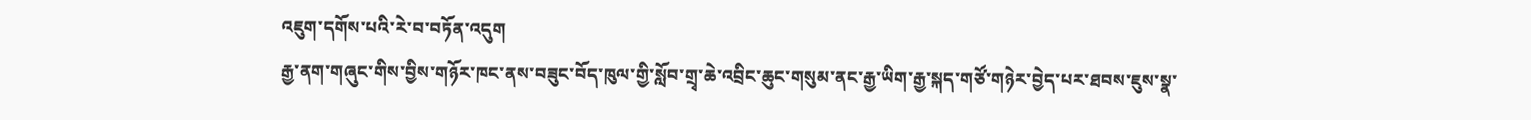འཇུག་དགོས་པའི་རེ་བ་བཏོན་འདུག
རྒྱ་ནག་གཞུང་གིས་བྱིས་གཉོར་ཁང་ནས་བཟུང་བོད་ཁུལ་གྱི་སློབ་གྲྭ་ཆེ་འབྲིང་ཆུང་གསུམ་ནང་རྒྱ་ཡིག་རྒྱ་སྐད་གཙོ་གཉེར་བྱེད་པར་ཐབས་ཇུས་སྣ་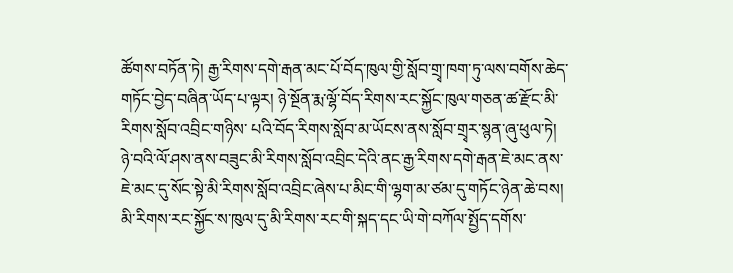ཚོགས་བཏོན་ཏེ། རྒྱ་རིགས་དགེ་རྒན་མང་པོ་བོད་ཁུལ་གྱི་སློབ་གྲྭ་ཁག་ཏུ་ལས་བགོས་ཆེད་གཏོང་བྱེད་བཞིན་ཡོད་པ་ལྟར། ཉེ་སྔོན་རྨ་ལྷོ་བོད་རིགས་རང་སྐྱོང་ཁུལ་གཅན་ཚ་རྫོང་མི་རིགས་སློབ་འབྲིང་གཉིས་ པའི་བོད་རིགས་སློབ་མ་ཡོངས་ནས་སློབ་གྲྭར་སྙན་ཞུ་ཕུལ་ཏེ། ཉེ་བའི་ལོ་ཤས་ནས་བཟུང་མི་རིགས་སློབ་འབྲིང་དེའི་ནང་རྒྱ་རིགས་དགེ་རྒན་ཇེ་མང་ནས་ཇེ་མང་དུ་སོང་སྟེ་མི་རིགས་སློབ་འབྲིང་ཞེས་པ་མིང་གི་ལྷག་མ་ཙམ་དུ་གཏོང་ཉེན་ཆེ་བས། མི་རིགས་རང་སྐྱོང་ས་ཁུལ་དུ་མི་རིགས་རང་གི་སྐད་དང་ཡི་གེ་བཀོལ་སྤྱོད་དགོས་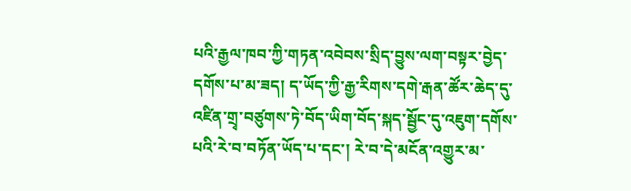པའི་རྒྱལ་ཁབ་ཀྱི་གཏན་འབེབས་སྲིད་བྱུས་ལག་བསྟར་བྱེད་དགོས་པ་མ་ཟད། ད་ཡོད་ཀྱི་རྒྱ་རིགས་དགེ་རྒན་ཚོར་ཆེད་དུ་འཛིན་གྲྭ་བཙུགས་ཏེ་བོད་ཡིག་བོད་སྐད་སྦྱོང་དུ་འཇུག་དགོས་པའི་རེ་བ་བཏོན་ཡོད་པ་དང་། རེ་བ་དེ་མངོན་འགྱུར་མ་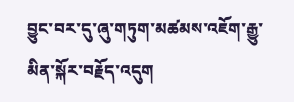བྱུང་བར་དུ་ཞུ་གཏུག་མཚམས་འཇོག་རྒྱུ་མིན་སྐོར་བརྗོད་འདུག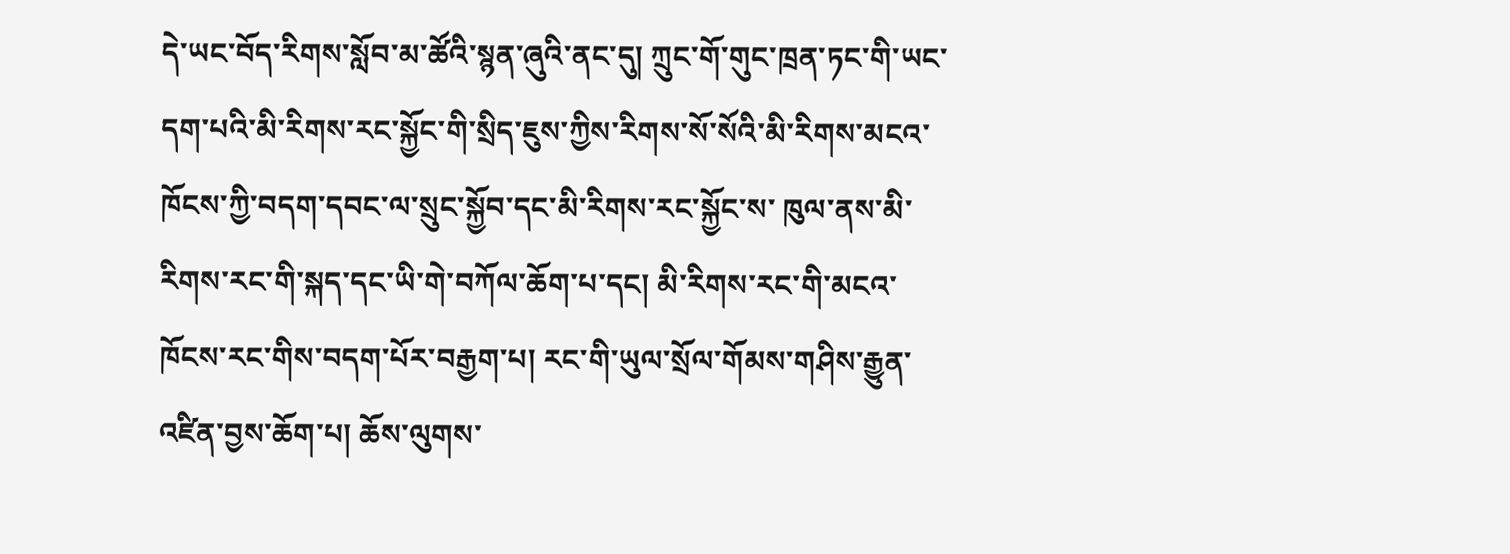དེ་ཡང་བོད་རིགས་སློབ་མ་ཚོའི་སྙན་ཞུའི་ནང་དུ། ཀྲུང་གོ་གུང་ཁྲན་ཏང་གི་ཡང་དག་པའི་མི་རིགས་རང་སྐྱོང་གི་སྲིད་ཇུས་ཀྱིས་རིགས་སོ་སོའི་མི་རིགས་མངའ་ཁོངས་ཀྱི་བདག་དབང་ལ་སྲུང་སྐྱོབ་དང་མི་རིགས་རང་སྐྱོང་ས་ ཁུལ་ནས་མི་རིགས་རང་གི་སྐད་དང་ཡི་གེ་བཀོལ་ཆོག་པ་དང། མི་རིགས་རང་གི་མངའ་ཁོངས་རང་གིས་བདག་པོར་བརྒྱག་པ། རང་གི་ཡུལ་སྲོལ་གོམས་གཤིས་རྒྱུན་འཛིན་བྱས་ཆོག་པ། ཆོས་ལུགས་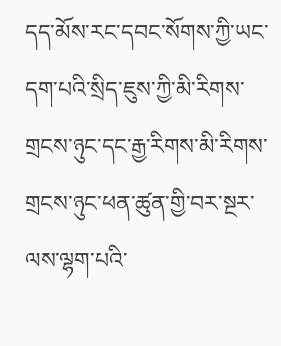དད་མོས་རང་དབང་སོགས་ཀྱི་ཡང་དག་པའི་སྲིད་ཇུས་ཀྱི་མི་རིགས་གྲངས་ཉུང་དང་རྒྱ་རིགས་མི་རིགས་གྲངས་ཉུང་ཕན་ཚུན་གྱི་བར་སྔར་ལས་ལྷག་པའི་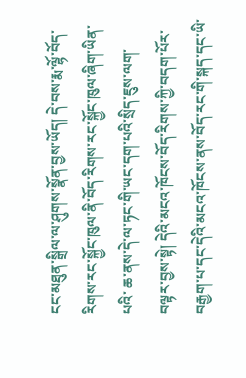ངང་མཐུན་སྒྲིལ་ལ་ཤུགས་སྣོན་བྱས་ཡོད། དེ་བས་རྨ་ལྷོ་བོད་རིགས་རང་སྐྱོང་ཁུལ་ནི་བོད་རིགས་རང་སྐྱོང་ཁུལ་ཞིག་ཡིན་པའི་ ཆ་ནས་དེ་ལ་ཏང་གི་ཡང་དག་པའི་སྲིད་ཇུས་ལག་བལྟར་བྱས་སྟེ། དེའི་མངའ་ཁོངས་བོད་རིགས་ཀྱི་བདག་པོར་བརྒྱག་པ་དང་དེའི་མངའ་ཁོངས་ནས་བོད་རང་གི་སྐད་དང་ཡི་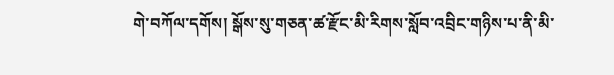གེ་བཀོལ་དགོས། སྒོས་སུ་གཅན་ཚ་རྫོང་མི་རིགས་སློབ་འབྲིང་གཉིས་པ་ནི་མི་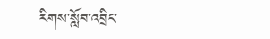རིགས་སློབ་འབྲིང་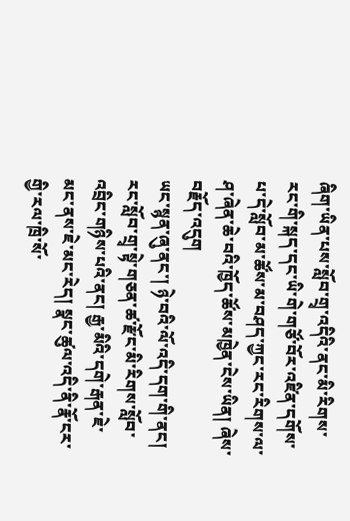ཞིག་ཡིན་པས་སློབ་གྲྭ་འདིའི་ནང་མི་རིགས་རང་གི་སྐད་དང་ཡི་གེ་གཙོ་བོར་འཛིན་དགོས་པ་དེ་སློབ་མ་ཚོས་མ་བཤད་ཀྱང་རང་རིགས་ལ་ཤ་ཞེན་ཆེ་བའི་ཁྱོད་ཚོས་མཁྱེན་ངེས་ཡིན། ཞེས་བརྗོད་འདུག
ཡང་སྙན་ཞུ་ནང་། ཉེ་བའི་ལོ་འདི་དག་གི་ནང། རང་སློབ་གྲྭ་སྟེ་གཅན་ཚ་རྫོང་མི་རིགས་སློབ་འབྲིང་གཉིས་པའི་ནང། རྒྱ་མིའི་དགེ་རྒན་ཇེ་མང་ནས་ཇེ་མང་རེད། སྣང་ཚུལ་འདི་ནི་རྣོ་ངར་གྱི་རལ་ཁྲི་སོ་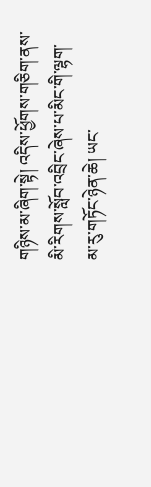གཉིས་མ་ཞིག་སྟེ། འདིས་ཕྱོགས་གཅིག་ནས་མི་རིགས་སློབ་འབྲིང་ཞེས་པ་མིང་གི་ལྷག་མ་རུ་གཏོང་ཉེན་ཆེ། ཡང་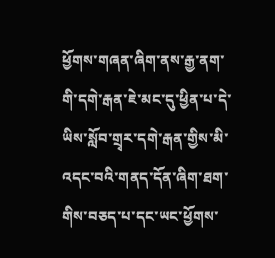ཕྱོགས་གཞན་ཞིག་ནས་རྒྱ་ནག་གི་དགེ་རྒན་ཇེ་མང་དུ་ཕྱིན་པ་དེ་ཡིས་སློབ་གྲྭར་དགེ་རྒན་གྱིས་མི་འདང་བའི་གནད་དོན་ཞིག་ཐག་གིས་བཅད་པ་དང་ཡང་ཕྱོགས་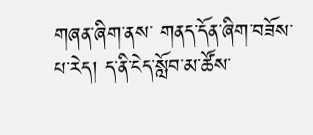གཞན་ཞིག་ནས་ གནད་དོན་ཞིག་བཟོས་པ་རེད། ད་ནི་ངེད་སློབ་མ་ཚོས་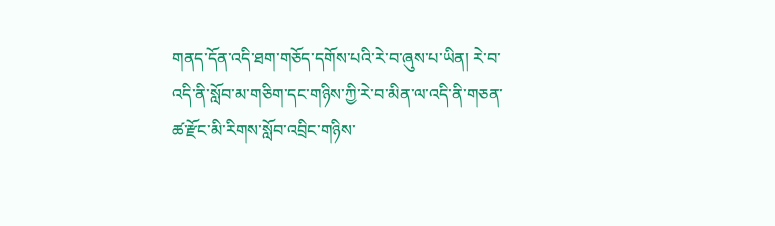གནད་དོན་འདི་ཐག་གཅོད་དགོས་པའི་རེ་བ་ཞུས་པ་ཡིན། རེ་བ་འདི་ནི་སློབ་མ་གཅིག་དང་གཉིས་ཀྱི་རེ་བ་མིན་ལ་འདི་ནི་གཅན་ཚ་རྫོང་མི་རིགས་སློབ་འབྲིང་གཉིས་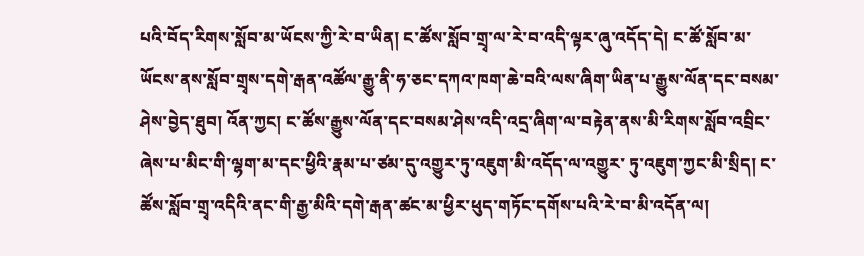པའི་བོད་རིགས་སློབ་མ་ཡོངས་ཀྱི་རེ་བ་ཡིན། ང་ཚོས་སློབ་གྲྭ་ལ་རེ་བ་འདི་ལྟར་ཞུ་འདོད་དེ། ང་ཚོ་སློབ་མ་ཡོངས་ནས་སློབ་གྲྭས་དགེ་རྒན་འཚོལ་རྒྱུ་ནི་ཧ་ཅང་དཀའ་ཁག་ཆེ་བའི་ལས་ཞིག་ཡིན་པ་རྒྱུས་ལོན་དང་བསམ་ཤེས་བྱེད་ཐུབ། འོན་ཀྱང། ང་ཚོས་རྒྱུས་ལོན་དང་བསམ་ཤེས་འདི་འདྲ་ཞིག་ལ་བརྟེན་ནས་མི་རིགས་སློབ་འབྲིང་ཞེས་པ་མིང་གི་ལྷག་མ་དང་ཕྱིའི་རྣམ་པ་ཙམ་དུ་འགྱུར་ཏུ་འཇུག་མི་འདོད་ལ་འགྱུར་ ཏུ་འཇུག་ཀྱང་མི་སྲིད། ང་ཚོས་སློབ་གྲྭ་འདིའི་ནང་གི་རྒྱ་མིའི་དགེ་རྒན་ཚང་མ་ཕྱིར་ཕུད་གཏོང་དགོས་པའི་རེ་བ་མི་འདོན་ལ།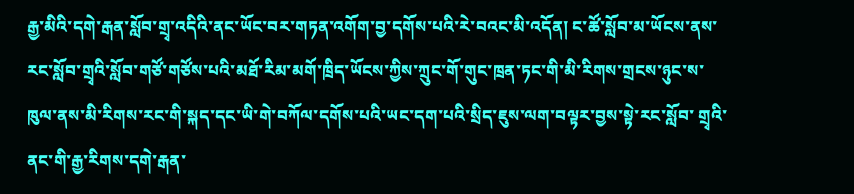རྒྱ་མིའི་དགེ་རྒན་སློབ་གྲྭ་འདིའི་ནང་ཡོང་བར་གཏན་འགོག་བྱ་དགོས་པའི་རེ་བའང་མི་འདོན། ང་ཚོ་སློབ་མ་ཡོངས་ནས་རང་སློབ་གྲྭའི་སློབ་གཙོ་གཙོས་པའི་མཐོ་རིམ་མགོ་ཁྲིད་ཡོངས་ཀྱིས་ཀྲུང་གོ་གུང་ཁྲན་ཏང་གི་མི་རིགས་གྲངས་ཉུང་ས་ཁུལ་ནས་མི་རིགས་རང་གི་སྐད་དང་ཡི་གེ་བཀོལ་དགོས་པའི་ཡང་དག་པའི་སྲིད་ཇུས་ལག་བལྟར་བྱས་སྟེ་རང་སློབ་ གྲྭའི་ནང་གི་རྒྱ་རིགས་དགེ་རྒན་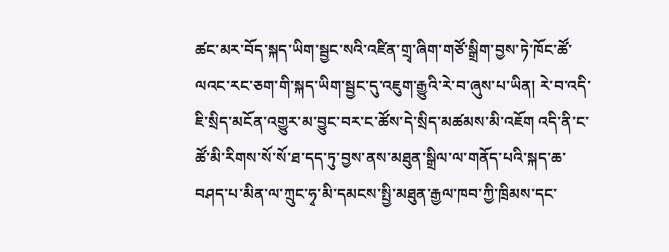ཚང་མར་བོད་སྐད་ཡིག་སྦྱང་སའི་འཛིན་གྲྭ་ཞིག་གཙོ་སྒྲིག་བྱས་ཏེ་ཁོང་ཚོ་ལའང་རང་ཅག་གི་སྐད་ཡིག་སྦྱང་དུ་འཇུག་རྒྱུའི་རེ་བ་ཞུས་པ་ཡིན། རེ་བ་འདི་ཇི་སྲིད་མངོན་འགྱུར་མ་བྱུང་བར་ང་ཚོས་དེ་སྲིད་མཚམས་མི་འཇོག འདི་ནི་ང་ཚོ་མི་རིགས་སོ་སོ་ཐ་དད་ཏུ་བྱས་ནས་མཐུན་སྒྲིལ་ལ་གནོད་པའི་སྐད་ཆ་བཤད་པ་མིན་ལ་ཀྲུང་ཧྭ་མི་དམངས་སྤྱི་མཐུན་རྒྱལ་ཁབ་ཀྱི་ཁྲིམས་དང་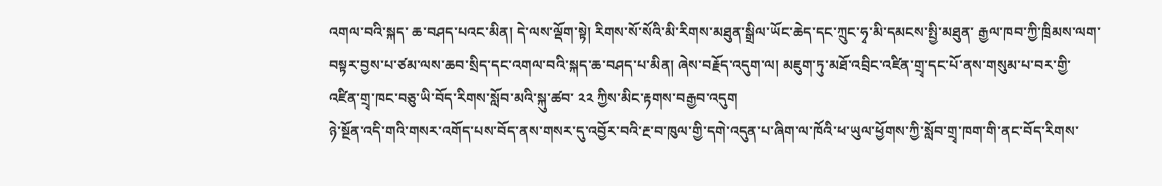འགལ་བའི་སྐད་ ཆ་བཤད་པའང་མིན། དེ་ལས་ལྡོག་སྟེ། རིགས་སོ་སོའི་མི་རིགས་མཐུན་སྒྲིལ་ཡོང་ཆེད་དང་ཀྲུང་ཧྭ་མི་དམངས་སྤྱི་མཐུན་ རྒྱལ་ཁབ་ཀྱི་ཁྲིམས་ལག་བསྟར་བྱས་པ་ཙམ་ལས་ཆབ་སྲིད་དང་འགལ་བའི་སྐད་ཆ་བཤད་པ་མིན། ཞེས་བརྗོད་འདུག་ལ། མཇུག་ཏུ་མཐོ་འབྲིང་འཛིན་གྲྭ་དང་པོ་ནས་གསུམ་པ་བར་གྱི་འཛིན་གྲྭ་ཁང་བཅུ་ཡི་བོད་རིགས་སློབ་མའི་སྐུ་ཚབ་ ༢༢ ཀྱིས་མིང་རྟགས་བརྒྱབ་འདུག
ཉེ་སྔོན་འདི་གའི་གསར་འགོད་པས་བོད་ནས་གསར་དུ་འབྱོར་བའི་རྔ་བ་ཁུལ་གྱི་དགེ་འདུན་པ་ཞིག་ལ་ཁོའི་ཕ་ཡུལ་ཕྱོགས་ཀྱི་སློབ་གྲྭ་ཁག་གི་ནང་བོད་རིགས་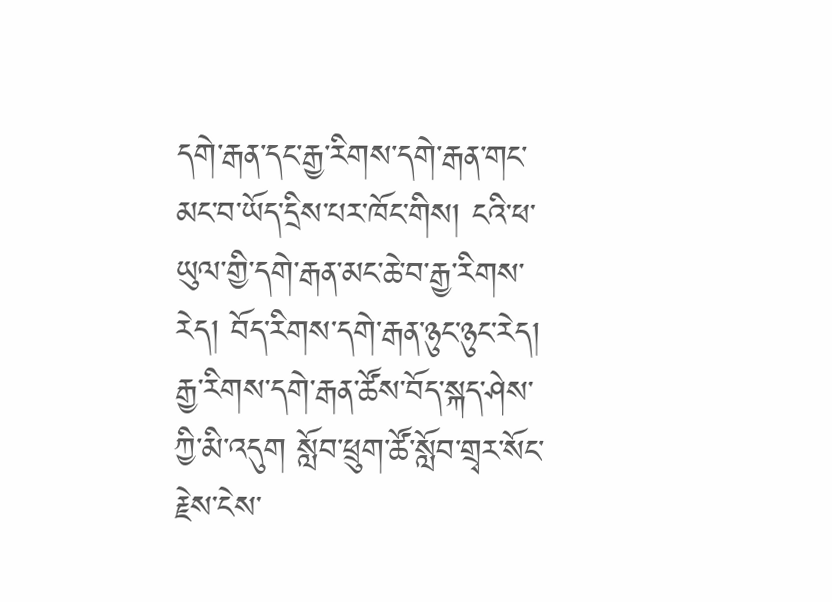དགེ་རྒན་དང་རྒྱ་རིགས་དགེ་རྒན་གང་མང་བ་ཡོད་དྲིས་པར་ཁོང་གིས། ངའི་ཕ་ཡུལ་གྱི་དགེ་རྒན་མང་ཆེ་བ་རྒྱ་རིགས་རེད། བོད་རིགས་དགེ་རྒན་ཉུང་ཉུང་རེད། རྒྱ་རིགས་དགེ་རྒན་ཚོས་བོད་སྐད་ཤེས་ཀྱི་མི་འདུག སློབ་ཕྲུག་ཚོ་སློབ་གྲྭར་སོང་རྗེས་ངེས་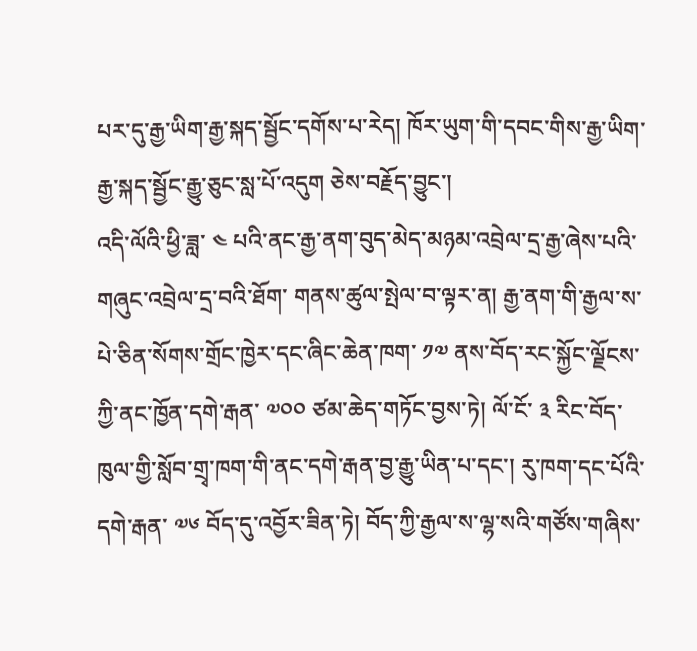པར་དུ་རྒྱ་ཡིག་རྒྱ་སྐད་སྦྱོང་དགོས་པ་རེད། ཁོར་ཡུག་གི་དབང་གིས་རྒྱ་ཡིག་རྒྱ་སྐད་སྦྱོང་རྒྱུ་ཅུང་སླ་པོ་འདུག ཅེས་བརྗོད་བྱུང་།
འདི་ལོའི་ཕྱི་ཟླ་ ༤ པའི་ནང་རྒྱ་ནག་བུད་མེད་མཉམ་འབྲེལ་དྲ་རྒྱ་ཞེས་པའི་གཞུང་འབྲེལ་དྲ་བའི་ཐོག་ གནས་ཚུལ་སྤེལ་བ་ལྟར་ན། རྒྱ་ནག་གི་རྒྱལ་ས་པེ་ཅིན་སོགས་གྲོང་ཁྱེར་དང་ཞིང་ཆེན་ཁག་ ༡༧ ནས་བོད་རང་སྐྱོང་ལྗོངས་ཀྱི་ནང་ཁྱོན་དགེ་རྒན་ ༧༠༠ ཙམ་ཆེད་གཏོང་བྱས་ཏེ། ལོ་ངོ་ ༣ རིང་བོད་ཁུལ་གྱི་སློབ་གྲྭ་ཁག་གི་ནང་དགེ་རྒན་བྱ་རྒྱུ་ཡིན་པ་དང་། རུ་ཁག་དང་པོའི་དགེ་རྒན་ ༧༦ བོད་དུ་འབྱོར་ཟིན་ཏེ། བོད་ཀྱི་རྒྱལ་ས་ལྷ་སའི་གཙོས་གཞིས་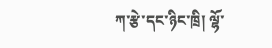ཀ་རྩེ་དང་ཉིང་ཁྲི། ལྷོ་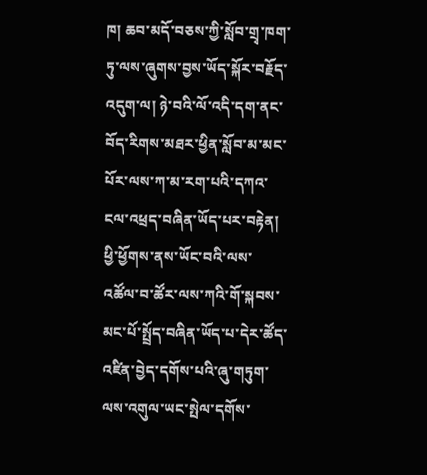ཁ། ཆབ་མདོ་བཅས་ཀྱི་སློབ་གྲྭ་ཁག་ཏུ་ལས་ཞུགས་བྱས་ཡོད་སྐོར་བརྗོད་འདུག་ལ། ཉེ་བའི་ལོ་འདི་དག་ནང་བོད་རིགས་མཐར་ཕྱིན་སློབ་མ་མང་པོར་ལས་ཀ་མ་རག་པའི་དཀའ་ངལ་འཕྲད་བཞིན་ཡོད་པར་བརྟེན། ཕྱི་ཕྱོགས་ནས་ཡོང་བའི་ལས་འཚོལ་བ་ཚོར་ལས་ཀའི་གོ་སྐབས་མང་པོ་སྤྲོད་བཞིན་ཡོད་པ་དེར་ཚོད་འཛིན་བྱེད་དགོས་པའི་ཞུ་གཏུག་ལས་འགུལ་ཡང་སྤེལ་དགོས་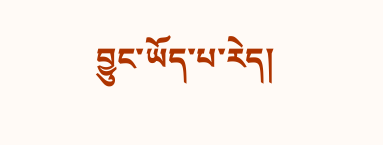བྱུང་ཡོད་པ་རེད།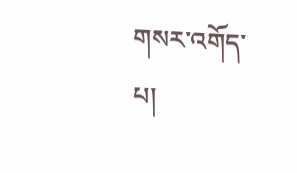གསར་འགོད་པ།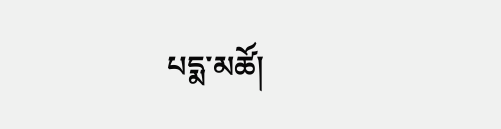པདྨ་མཚོ།